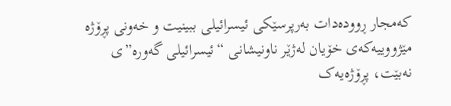کەمجار ڕوودەدات بەرپرسێکی ئیسرائیلی ببینیت و خەونی پڕۆژە مێژووییەکەی خۆیان لەژێر ناونیشانی “ئیسرائیلی گەورە”ی نەبێت، پڕۆژەیەک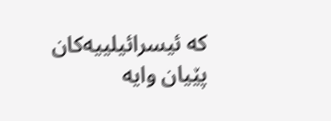کە ئیسرائیلییەکان پێیان وایە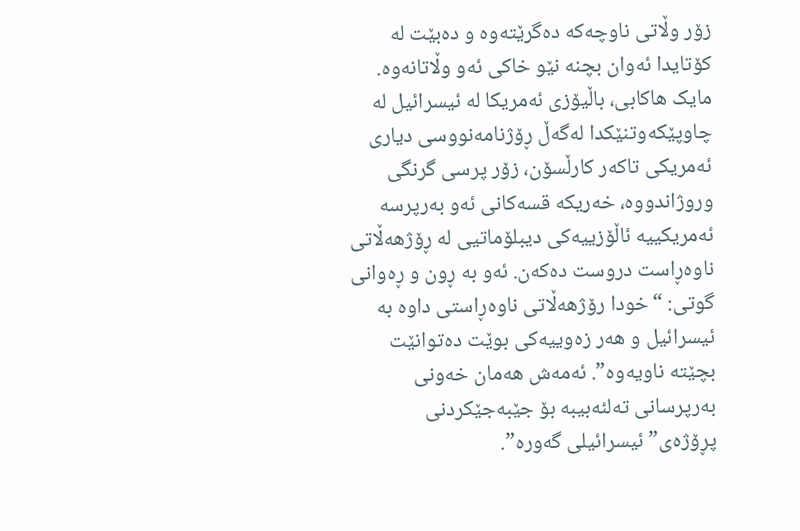زۆر وڵاتی ناوچەکە دەگرێتەوە و دەبێت لە کۆتایدا ئەوان بچنە نێو خاکی ئەو وڵاتانەوە.
مایک هاکابی، باڵیۆزی ئەمریکا لە ئیسرائیل لە چاوپێکەوتنێکدا لەگەڵ ڕۆژنامەنووسی دیاری ئەمریکی تاکەر کارڵسۆن، زۆر پرسی گرنگی وروژاندووە، خەریکە قسەکانی ئەو بەرپرسە ئەمریکییە ئاڵۆزییەکی دیبلۆماتیی لە ڕۆژهەڵاتی ناوەڕاست دروست دەکەن. ئەو بە ڕون و ڕەوانی گوتی: “خودا رۆژهەڵاتی ناوەڕاستی داوە بە ئیسرائیل و هەر زەوییەکی بوێت دەتوانێت بچێتە ناویەوە”. ئەمەش هەمان خەونی بەرپرسانی تەلئەبیبە بۆ جێبەجێکردنی پڕۆژەی”ئیسرائیلی گەورە”.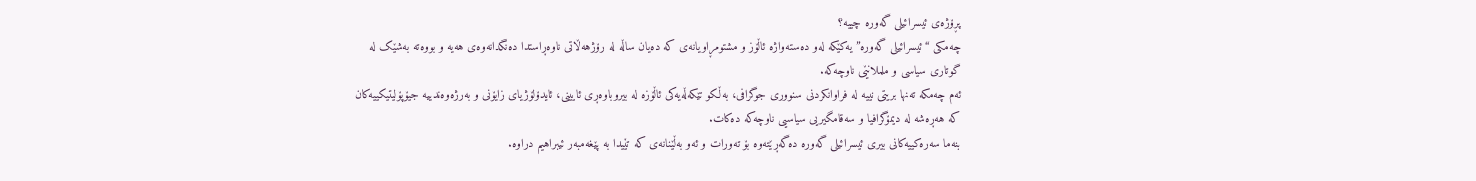پڕۆژەی ئیسرائیلی گەورە چییە؟
چەمکی “ئیسرائیلی گەورە” یەکێکە لەو دەستەواژە ئاڵۆز و مشتومڕاویانەی کە دەیان ساڵە لە رۆژهەڵاتی ناوەڕاستدا دەنگدانەوەی هەیە و بووەتە بەشێک لە گوتاری سیاسی و ململانێی ناوچەکە.
ئەم چەمکە تەنها بریتی نییە لە فراوانکردنی سنووری جوگرافی، بەڵکو تێکەڵەیەکی ئاڵۆزە لە بیروباوەڕی ئایینی، ئایدۆلۆژیای زایۆنی و بەرژەوەندییە جیۆپۆلیتیکییەکان کە هەڕەشە لە دیمۆگرافیا و سەقامگیریی سیاسیی ناوچەکە دەکات.
بنەما سەرەکییەکانی بیری ئیسرائیلی گەورە دەگەڕێتەوە بۆ تەورات و ئەو بەڵێنانەی کە تێیدا بە پێغەمبەر ئیبراهیم دراوە.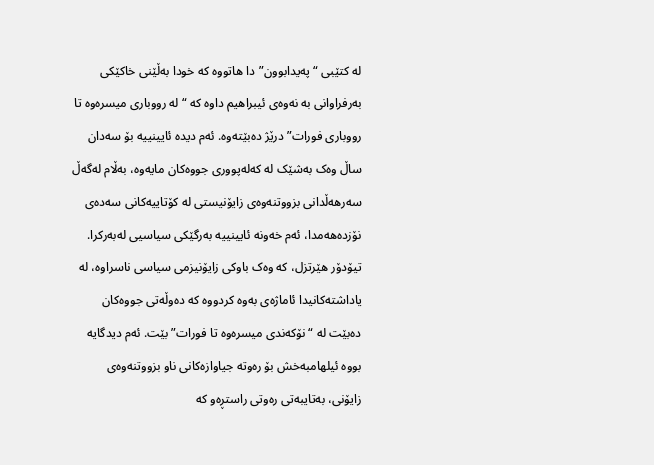لە کتێبی “پەیدابوون”دا هاتووە کە خودا بەڵێنی خاکێکی بەرفراوانی بە نەوەی ئیبراهیم داوە کە “لە رووباری میسرەوە تا رووباری فورات” درێژ دەبێتەوە. ئەم دیدە ئایینییە بۆ سەدان ساڵ وەک بەشێک لە کەلەپووری جووەکان مایەوە، بەڵام لەگەڵ سەرهەڵدانی بزووتنەوەی زایۆنیستی لە کۆتاییەکانی سەدەی نۆزدەهەمدا، ئەم خەونە ئایینییە بەرگێکی سیاسیی لەبەرکرا.
تیۆدۆر هێرتزل، کە وەک باوکی زایۆنیزمی سیاسی ناسراوە، لە یاداشتەکانیدا ئاماژەی بەوە کردووە کە دەوڵەتی جووەکان دەبێت لە “نۆکەندی میسرەوە تا فورات” بێت. ئەم دیدگایە بووە ئیلهامبەخش بۆ رەوتە جیاوازەکانی ناو بزووتنەوەی زایۆنی، بەتایبەتی رەوتی راستڕەو کە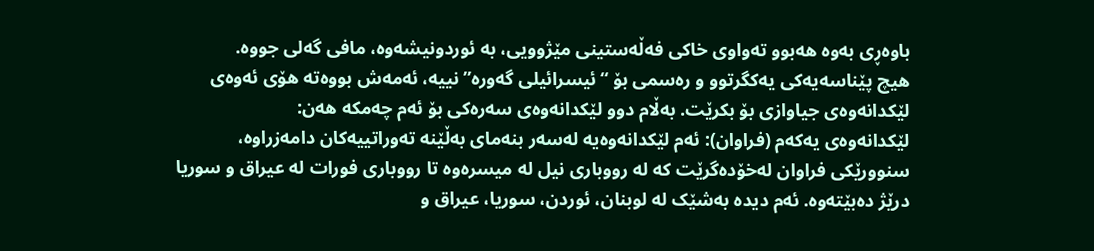باوەڕی بەوە هەبوو تەواوی خاکی فەڵەستینی مێژوویی، بە ئوردونیشەوە، مافی گەلی جووە.
هیچ پێناسەیەکی یەکگرتوو و رەسمی بۆ “ئیسرائیلی گەورە” نییە، ئەمەش بووەتە هۆی ئەوەی لێکدانەوەی جیاوازی بۆ بکرێت. بەڵام دوو لێکدانەوەی سەرەکی بۆ ئەم چەمکە هەن:
لێکدانەوەی یەکەم (فراوان): ئەم لێکدانەوەیە لەسەر بنەمای بەڵێنە تەوراتییەکان دامەزراوە، سنوورێکی فراوان لەخۆدەگرێت کە لە رووباری نیل لە میسرەوە تا رووباری فورات لە عیراق و سوریا درێژ دەبێتەوە. ئەم دیدە بەشێک لە لوبنان، ئوردن، سوریا، عیراق و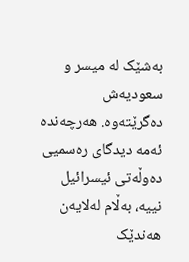بەشێک لە میسر و سعودیەش دەگرێتەوە. هەرچەندە ئەمە دیدگای رەسمیی دەوڵەتی ئیسرائیل نییە، بەڵام لەلایەن هەندێک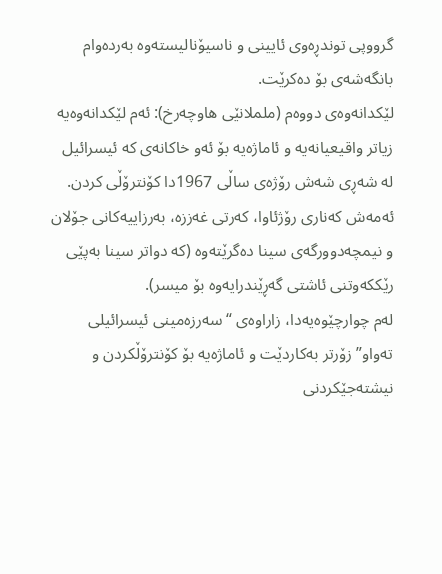گرووپی توندڕەوی ئایینی و ناسیۆنالیستەوە بەردەوام بانگەشەی بۆ دەکرێت.
لێکدانەوەی دووەم (ململانێی هاوچەرخ): ئەم لێکدانەوەیە زیاتر واقیعیانەیە و ئاماژەیە بۆ ئەو خاکانەی کە ئیسرائیل لە شەڕی شەش رۆژەی ساڵی 1967دا کۆنترۆڵی کردن. ئەمەش کەناری رۆژئاوا، کەرتی غەززە، بەرزاییەکانی جۆلان و نیمچەدوورگەی سینا دەگرێتەوە (کە دواتر سینا بەپێی رێککەوتنی ئاشتی گەڕێندرایەوە بۆ میسر).
لەم چوارچێوەیەدا، زاراوەی “سەرزەمینی ئیسرائیلی تەواو” زۆرتر بەکاردێت و ئاماژەیە بۆ کۆنترۆڵکردن و نیشتەجێکردنی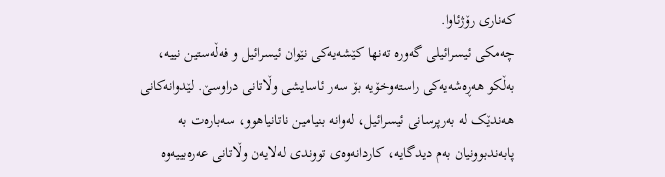کەناری رۆژئاوا.
چەمکی ئیسرائیلی گەورە تەنها کێشەیەکی نێوان ئیسرائیل و فەڵەستین نییە، بەڵکو هەڕەشەیەکی راستەوخۆیە بۆ سەر ئاسایشی وڵاتانی دراوسێ. لێدوانەکانی هەندێک لە بەرپرسانی ئیسرائیل، لەوانە بنیامین ناتانیاهوو، سەبارەت بە پابەندبوونیان بەم دیدگایە، کاردانەوەی تووندی لەلایەن وڵاتانی عەرەبییەوە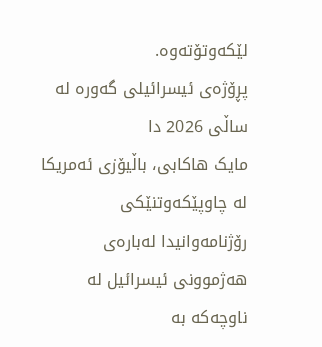لێکەوتۆتەوە.
پڕۆژەی ئیسرائیلی گەورە لە ساڵی 2026 دا
مایک هاکابی، باڵیۆزی ئەمریکا لە چاوپێكەوتنێكی رۆژنامەوانيدا لەبارەی هەژموونی ئیسرائیل لە ناوچەكە بە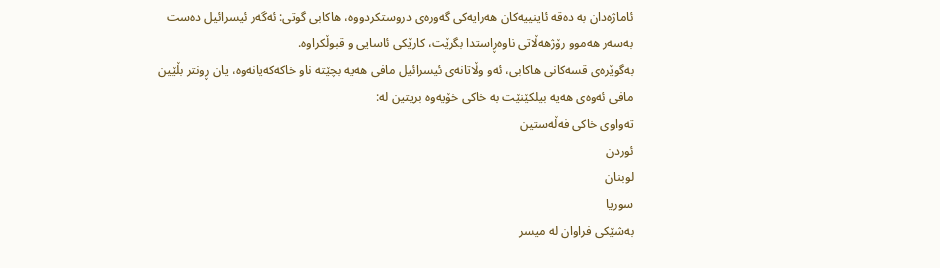ئاماژەدان بە دەقە ئاینییەکان هەرایەکی گەورەی دروستکردووە، هاکابی گوتی: ئەگەر ئیسرائیل دەست بەسەر هەموو رۆژهەڵاتی ناوەڕاستدا بگرێت، كارێكی ئاسایی و قبوڵكراوە.
بەگوێرەی قسەکانی هاکابی، ئەو وڵاتانەی ئیسرائیل مافی هەیە بچێتە ناو خاکەکەیانەوە، یان ڕونتر بڵێین مافی ئەوەی هەیە بیلکێنێت بە خاکی خۆیەوە بریتین لە:
تەواوی خاکی فەڵەستین
ئوردن
لوبنان
سوریا
بەشێکی فراوان لە میسر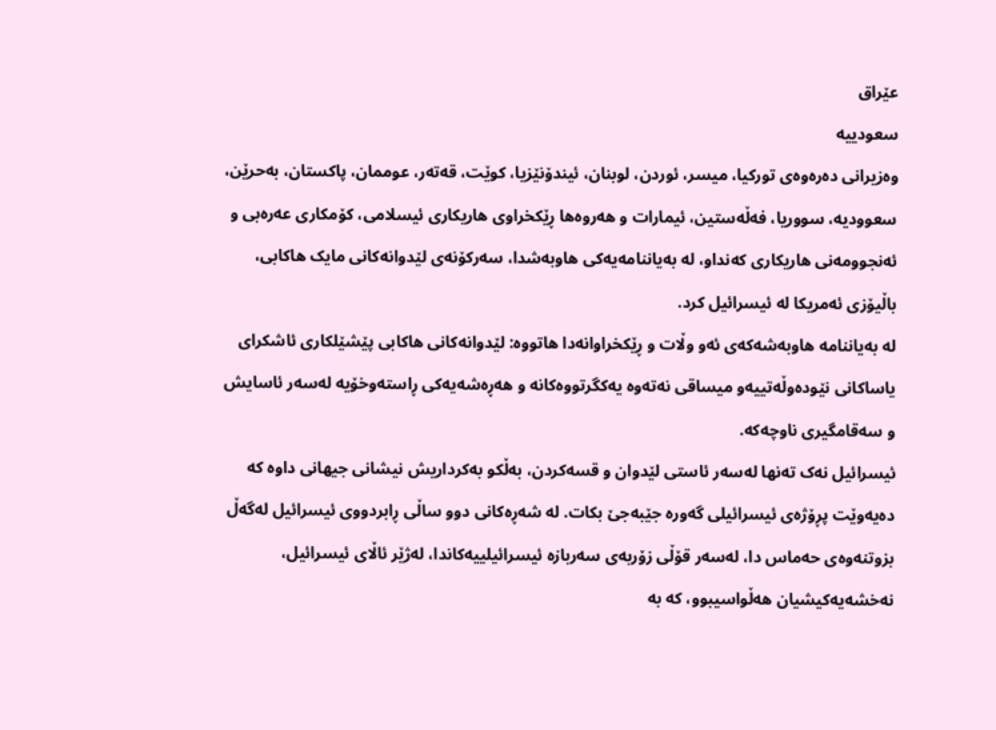عێراق
سعودییە
وەزیرانی دەرەوەی تورکیا، میسر، ئوردن، لوبنان، ئیندۆنێزیا، کوێت، قەتەر، عوممان، پاکستان، بەحرێن، سعوودیە، سووریا، فەڵەستین، ئیمارات و هەروەها ڕێکخراوی هاریکاری ئیسلامی، کۆمکاری عەرەبی و ئەنجوومەنی هاریکاری کەنداو، لە بەیاننامەیەکی هاوبەشدا، سەرکۆنەی لێدوانەکانی مایک هاکابی، باڵیۆزی ئەمریکا لە ئیسرائیل کرد.
لە بەیاننامە هاوبەشەکەی ئەو وڵات و ڕێکخراوانەدا هاتووە: لێدوانەکانی هاکابی پێشێلکاری ئاشکرای یاساکانی نێودەوڵەتییەو میساقی نەتەوە یەکگرتووەکانە و هەڕەشەیەکی ڕاستەوخۆیە لەسەر ئاسایش و سەقامگیری ناوچەکە.
ئیسرائیل نەک تەنها لەسەر ئاستی لێدوان و قسەکردن، بەڵکو بەکرداریش نیشانی جیهانی داوە کە دەیەوێت پڕۆژەی ئیسرائیلی گەورە جێبەجێ بکات. لە شەڕەکانی دوو ساڵی ڕابردووی ئیسرائیل لەگەڵ بزوتنەوەی حەماس دا، لەسەر قۆڵی زۆربەی سەربازە ئیسرائیلییەكاندا، لەژێر ئاڵای ئیسرائیل، نەخشەیەكیشیان هەڵواسیبوو، کە بە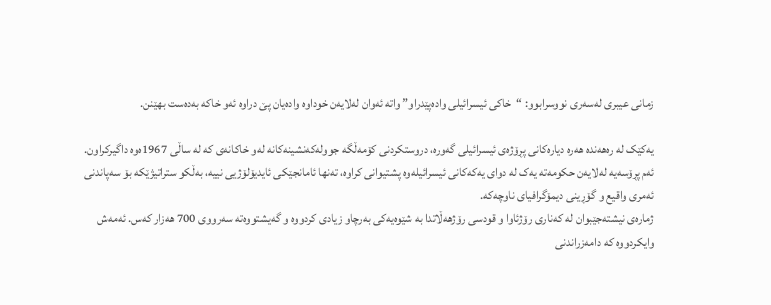زمانی عیبری لەسەری نووسرابوو: “خاكی ئیسرائیلی وادەپێدراو” واتە ئەوان لەلایەن خوداوە وادەیان پێ دراوە ئەو خاكە بەدەست بهێنن.

یەکێک لە رەهەندە هەرە دیارەکانی پڕۆژەی ئیسرائیلی گەورە، دروستکردنی کۆمەڵگە جوولەکەنشینەکانە لەو خاکانەی کە لە ساڵی 1967ەوە داگیرکراون. ئەم پڕۆسەیە لەلایەن حکومەتە یەک لە دوای یەکەکانی ئیسرائیلەوە پشتیوانی کراوە، تەنها ئامانجێکی ئایدیۆلۆژیی نییە، بەڵکو ستراتیژێکە بۆ سەپاندنی ئەمری واقیع و گۆڕینی دیمۆگرافیای ناوچەکە.
ژمارەی نیشتەجێبوان لە کەناری رۆژئاوا و قودسی رۆژهەڵاتدا بە شێوەیەکی بەرچاو زیادی کردووە و گەیشتووەتە سەرووی 700 هەزار کەس. ئەمەش وایکردووە کە دامەزراندنی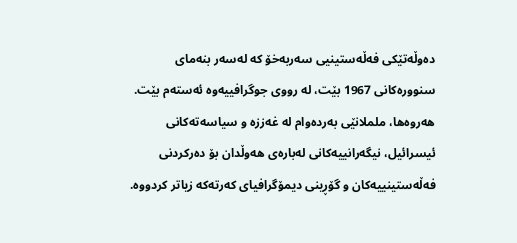دەوڵەتێکی فەڵەستینیی سەربەخۆ کە لەسەر بنەمای سنوورەکانی 1967 بێت، لە رووی جوگرافییەوە ئەستەم بێت. هەروەها، ململانێی بەردەوام لە غەززە و سیاسەتەکانی ئیسرائیل، نیگەرانییەکانی لەبارەی هەوڵدان بۆ دەرکردنی فەڵەستینییەکان و گۆڕینی دیمۆگرافیای کەرتەکە زیاتر کردووە.